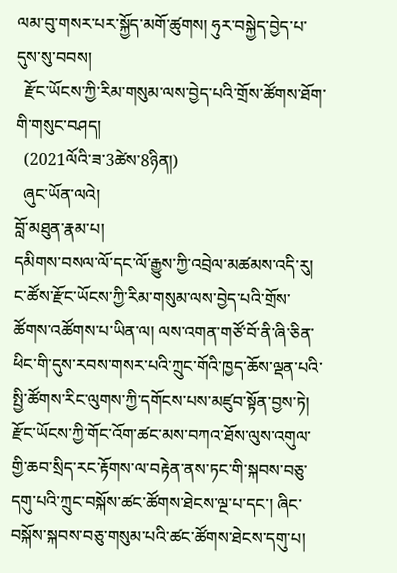ལམ་བུ་གསར་པར་སྐྱོད་མགོ་ཚུགས། ཧུར་བསྐྱེད་བྱེད་པ་དུས་སུ་བབས།
  རྫོང་ཡོངས་ཀྱི་རིམ་གསུམ་ལས་བྱེད་པའི་གྲོས་ཚོགས་ཐོག་གི་གསུང་བཤད།
  (2021ལོའི་ཟ་3ཚེས་8ཉིན།)
  ཞུང་ཡོན་ལའེ།
བློ་མཐུན་རྣམ་པ།
དམིགས་བསལ་ལོ་དང་ལོ་རྒྱུས་ཀྱི་འབྲེལ་མཚམས་འདི་རུ། ང་ཚོས་རྫོང་ཡོངས་ཀྱི་རིམ་གསུམ་ལས་བྱེད་པའི་གྲོས་ཚོགས་འཚོགས་པ་ཡིན་ལ། ལས་འགན་གཙོ་བོ་ནི་ཞི་ཅིན་ཕིང་གི་དུས་རབས་གསར་པའི་ཀྲུང་གོའི་ཁྱད་ཆོས་ལྡན་པའི་སྤྱི་ཚོགས་རིང་ལུགས་ཀྱི་དགོངས་པས་མཛུབ་སྟོན་བྱས་ཏེ། རྫོང་ཡོངས་ཀྱི་གོང་འོག་ཚང་མས་བཀའ་ཐོས་ལུས་འགུལ་གྱི་ཆབ་སྲིད་རང་རྟོགས་ལ་བརྟེན་ནས་ཏང་གི་སྐབས་བཅུ་དགུ་པའི་ཀྲུང་བསྐོས་ཚང་ཚོགས་ཐེངས་ལྔ་པ་དང་། ཞིང་བསྐོས་སྐབས་བཅུ་གསུམ་པའི་ཚང་ཚོགས་ཐེངས་དགུ་པ།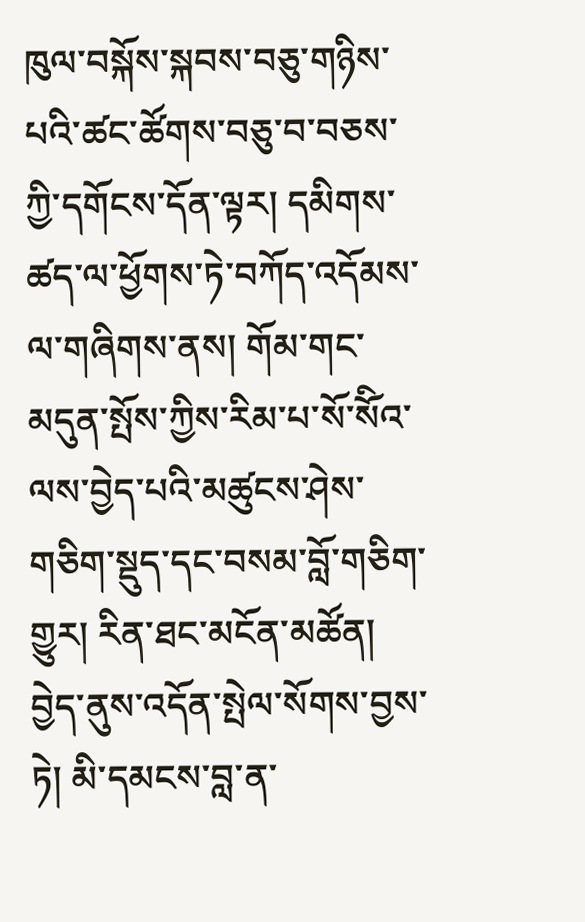ཁུལ་བསྐོས་སྐབས་བཅུ་གཉིས་པའི་ཚང་ཚོགས་བཅུ་བ་བཅས་ཀྱི་དགོངས་དོན་ལྟར། དམིགས་ཚད་ལ་ཕྱོགས་ཏེ་བཀོད་འདོམས་ལ་གཞིགས་ནས། གོམ་གང་མདུན་སྤོས་ཀྱིས་རིམ་པ་སོ་སོིའ་ལས་བྱེད་པའི་མཚུངས་ཤེས་གཅིག་སྡུད་དང་བསམ་བློ་གཅིག་གྱུར། རིན་ཐང་མངོན་མཚོན། བྱེད་ནུས་འདོན་སྤེལ་སོགས་བྱས་ཏེ། མི་དམངས་བླ་ན་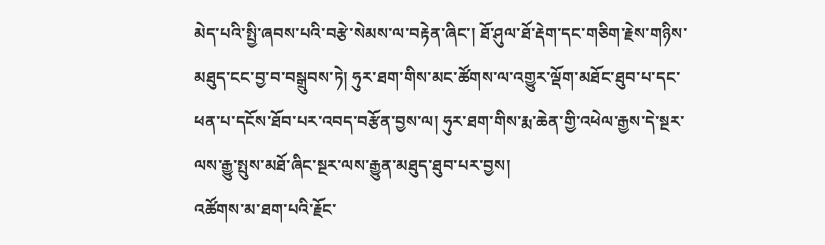མེད་པའི་སྤྱི་ཞབས་པའི་བརྩེ་སེམས་ལ་བརྟེན་ཞིང་། ཐོ་ཤུལ་ཐོ་རྡེག་དང་གཅིག་རྗེས་གཉིས་མཐུད་ངང་བྱ་བ་བསྒྲུབས་ཏེ། ཧུར་ཐག་གིས་མང་ཚོགས་ལ་འགྱུར་ལྡོག་མཐོང་ཐུབ་པ་དང་ཕན་པ་དངོས་ཐོབ་པར་འབད་བརྩོན་བྱས་ལ། ཧུར་ཐག་གིས་རྨ་ཆེན་གྱི་འཕེལ་རྒྱས་དེ་སྔར་ལས་རྒྱུ་སྤུས་མཐོ་ཞིང་སྔར་ལས་རྒྱུན་མཐུད་ཐུབ་པར་བྱས།
འཚོགས་མ་ཐག་པའི་རྗོང་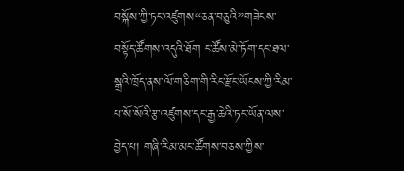བསྐོས་ཀྱི་ཏང་འཛུགས“ཅན་བཅུའི”གཟེངས་བསྟོད་ཚོགས་འདུའི་ཐོག ང་ཚོས་མེ་ཏོག་དང་ཐལ་སྒྲའི་ཁྲོད་ནས་ལོ་གཅིག་གི་རིང་རྫོང་ཡོངས་ཀྱི་རིམ་པ་སོ་སོའི་རྩ་འཛུགས་དང་རྒྱ་ཆེའི་ཏང་ཡོན་ལས་བྱེད་པ། གཞི་རིམ་མང་ཚོགས་བཅས་ཀྱིས་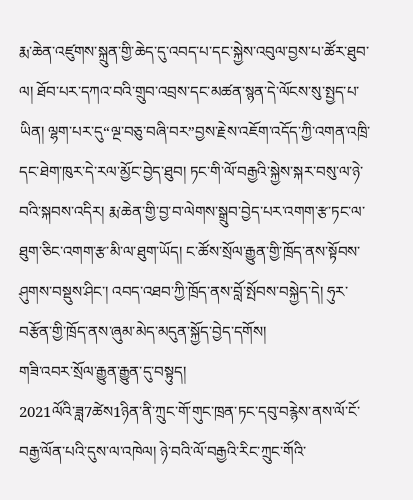རྨ་ཆེན་འཛུགས་སྐྲུན་གྱི་ཆེད་དུ་འབད་པ་དང་སྐྱེས་འབུལ་བྱས་པ་ཚོར་ཐུབ་ལ། ཐོབ་པར་དཀའ་བའི་གྲུབ་འབྲས་དང་མཚན་སྙན་དེ་ལོངས་སུ་སྤྱད་པ་ཡིན། ལྷག་པར་དུ“ལྔ་བཅུ་བཞི་བར”བྱས་རྗེས་འཇོག་འདོད་ཀྱི་འགན་འཁྲི་དང་ཐེག་ཁུར་དེ་རལ་མྱོང་བྱེད་ཐུབ། ཏང་གི་ལོ་བརྒྱའི་སྐྱེས་སྐར་བསུ་ལ་ཉེ་བའི་སྐབས་འདིར། རྨ་ཆེན་གྱི་བྱ་བ་ལེགས་སྒྲུབ་བྱེད་པར་འགག་རྩ་ཏང་ལ་ཐུག་ཅིང་འགག་རྩ་མི་ལ་ཐུག་ཡོད། ང་ཚོས་སྲོལ་རྒྱུན་གྱི་ཁྲོད་ནས་སྟོབས་ཤུགས་བསྡུས་ཤིང་། འབད་འཐབ་ཀྱི་ཁྲོད་ནས་བློ་སྤོབས་བསྐྱེད་དེ། ཧུར་བརྩོན་གྱི་ཁྲོད་ནས་ཞུམ་མེད་མདུན་སྐྱོད་བྱེད་དགོས།
གཟི་འབར་སྲོལ་རྒྱུན་རྒྱུན་དུ་བསྟུད།
2021ལོའི་ཟླ7ཚེས1ཉིན་ནི་ཀྲུང་གོ་གུང་ཁྲན་ཏང་དབུ་བརྙེས་ནས་ལོ་ངོ་བརྒྱ་ལོན་པའི་དུས་ལ་འཁེལ། ཉེ་བའི་ལོ་བརྒྱའི་རིང་ཀྲུང་གོའི་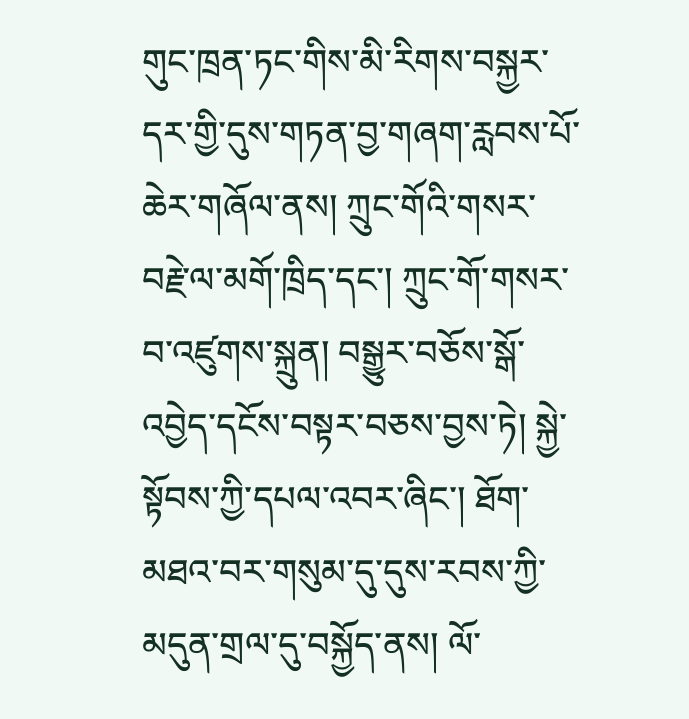གུང་ཁྲན་ཏང་གིས་མི་རིགས་བསྐྱར་དར་གྱི་དུས་གཏན་བྱ་གཞག་རླབས་པོ་ཆེར་གཞོལ་ནས། ཀྲུང་གོའི་གསར་བརྗེ་ལ་མགོ་ཁྲིད་དང་། ཀྲུང་གོ་གསར་བ་འཛུགས་སྐྲུན། བསྒྱུར་བཅོས་སྒོ་འབྱེད་དངོས་བསྟར་བཅས་བྱས་ཏེ། སྐྱེ་སྟོབས་ཀྱི་དཔལ་འབར་ཞིང་། ཐོག་མཐའ་བར་གསུམ་དུ་དུས་རབས་ཀྱི་མདུན་གྲལ་དུ་བསྐྱོད་ནས། ལོ་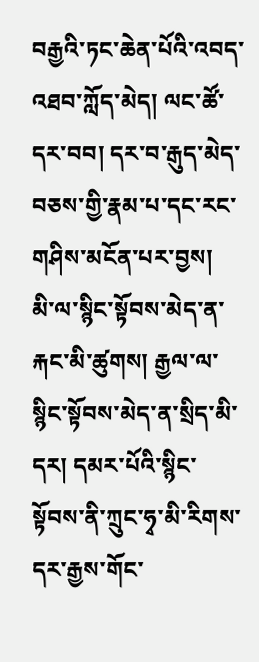བརྒྱའི་ཏང་ཆེན་པོའི་འབད་འཐབ་ཀློད་མེད། ལང་ཚོ་དར་བབ། དར་བ་རྒུད་མེད་བཅས་གྱི་རྣམ་པ་དང་རང་གཤིས་མངོན་པར་བྱས།
མི་ལ་སྙིང་སྟོབས་མེད་ན་རྐང་མི་ཚུགས། རྒྱལ་ལ་སྙིང་སྟོབས་མེད་ན་སྲིད་མི་དར། དམར་པོའི་སྙིང་སྟོབས་ནི་ཀྲུང་ཧྭ་མི་རིགས་དར་རྒྱས་གོང་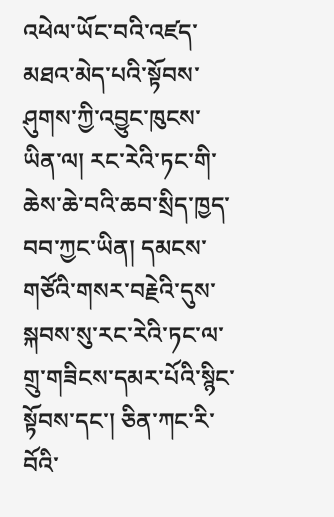འཕེལ་ཡོང་བའི་འཛད་མཐའ་མེད་པའི་སྟོབས་ཤུགས་ཀྱི་འབྱུང་ཁུངས་ཡིན་ལ། རང་རེའི་ཏང་གི་ཆེས་ཆེ་བའི་ཆབ་སྲིད་ཁྱད་བབ་ཀྱང་ཡིན། དམངས་གཙོའི་གསར་བརྗེའི་དུས་སྐབས་སུ་རང་རེའི་ཏང་ལ་གྲུ་གཟིངས་དམར་པོའི་སྙིང་སྟོབས་དང་། ཅིན་ཀང་རི་བོའི་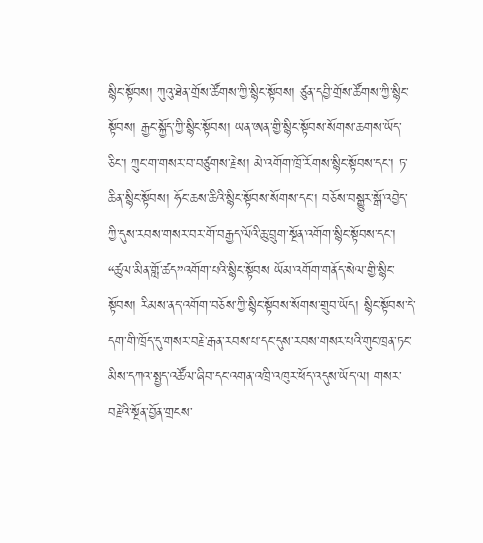སྙིང་སྟོབས། ཀུའུ་ཐེན་གྲོས་ཚོགས་ཀྱི་སྙིང་སྟོབས། ཙུན་དབྱི་གྲོས་ཚོགས་ཀྱི་སྙིང་སྟོབས། རྒྱང་སྐྱོད་ཀྱི་སྙིང་སྟོབས། ཡན་ཨན་གྱི་སྙིང་སྟོབས་སོགས་ཆགས་ཡོད་ཅིང་། ཀྲུང་ག་གསར་བ་བཙུགས་རྗེས། མེ་འགོག་ཁྲོ་རོགས་སྙིང་སྟོབས་དང་། ཏ་ཆིན་སྙིང་སྟོབས། ཧོང་ཆས་ཆིའི་སྙིང་སྟོབས་སོགས་དང་། བཅོས་བསྒྱུར་སྒོ་འབྱེད་ཀྱི་དུས་རབས་གསར་བར་གོ་བརྒྱད་ལོའི་ཆུ་བྲུག་སྔོན་འགོག་སྙིང་སྟོབས་དང་། “ཚུལ་མིན་གློ་ཚད”འགོག་པའི་སྙིང་སྟོབས ཡོམ་འགོག་གནོད་སེལ་གྱི་སྙིང་སྟོབས། རིམས་ནད་འགོག་བཅོས་ཀྱི་སྙིང་སྟོབས་སོགས་གྲུབ་ཡོད། སྙིང་སྟོབས་དེ་དག་གི་ཁྲོད་དུ་གསར་བརྗེ་རྒན་རབས་པ་དང་དུས་རབས་གསར་པའི་གུང་ཁྲན་ཏང་མིས་དཀའ་སྤྱད་འཚོལ་ཞིབ་དང་འགན་འཁྲི་འཁུར་ཕོད་འདུས་ཡོད་ལ། གསར་བརྗེའི་སྔོན་བྱོན་གྲངས་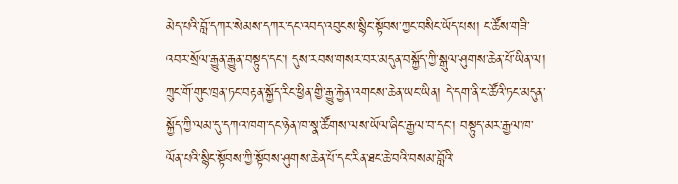མེད་པའི་བློ་དཀར་སེམས་དཀར་དང་འབད་འབུངས་སྙིང་སྟོབས་ཀྱང་བསིང་ཡོད་པས། ང་ཚོས་གཟི་འབར་སྲོལ་རྒྱུན་རྒྱུན་བསྟུད་དང་། དུས་རབས་གསར་བར་མདུན་བསྐྱོད་ཀྱི་སྒུལ་ཤུགས་ཆེན་པོ་ཡིན་ལ། ཀྲུང་གོ་གུང་ཁྲན་ཏང་བརྟན་སྐྱོད་རིང་ཕྱིན་གྱི་རྒྱུ་རྐྱེན་འགངས་ཆེན་ཡང་ཡིན། དེ་དག་ནི་ང་ཚོའི་ཏང་མདུན་སྐྱོད་ཀྱི་ལམ་དུ་དཀའ་ཁག་དང་ཉེན་ཁ་སྣ་ཚོགས་ལས་ཡོལ་ཞིང་རྒྱལ་བ་དང་། བསྟུད་མར་རྒྱལ་ཁ་ལོན་པའི་སྙིང་སྟོབས་ཀྱི་སྟོབས་ཤུགས་ཆེན་པོ་དང་རིན་ཐང་ཆེ་བའི་བསམ་བློའི་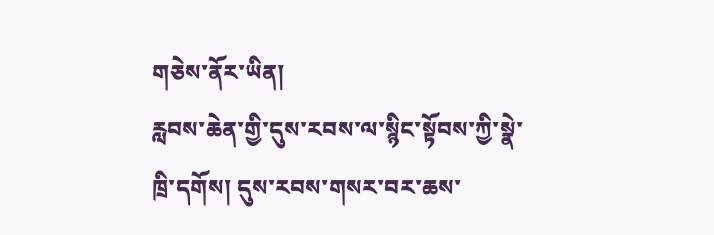གཅེས་ནོར་ཡིན།
རླབས་ཆེན་གྱི་དུས་རབས་ལ་སྙིང་སྟོབས་ཀྱི་སྣེ་ཁྲི་དགོས། དུས་རབས་གསར་བར་ཆས་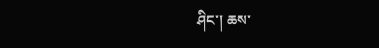ཤིང་། ཆས་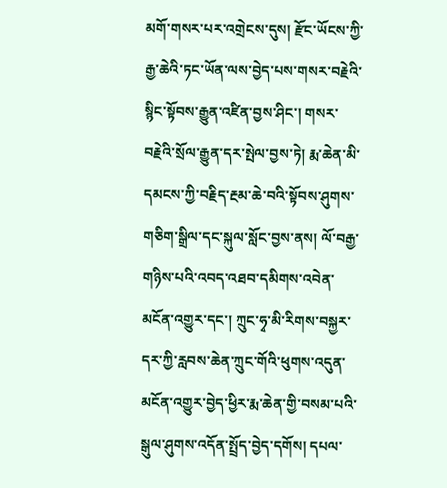མགོ་གསར་པར་འགྲེངས་དུས། རྫོང་ཡོངས་ཀྱི་རྒྱ་ཆེའི་ཏང་ཡོན་ལས་བྱེད་པས་གསར་བརྗེའི་སྙིང་སྟོབས་རྒྱུན་འཛིན་བྱས་ཤིང་། གསར་བརྗེའི་སྲོལ་རྒྱུན་དར་སྤེལ་བྱས་ཏེ། རྨ་ཆེན་མི་དམངས་ཀྱི་བརྗིད་རྔམ་ཆེ་བའི་སྟོབས་ཤུགས་གཅིག་སྒྲིལ་དང་སྐུལ་སློང་བྱས་ནས། ལོ་བརྒྱ་གཉིས་པའི་འབད་འཐབ་དམིགས་འབེན་མངོན་འགྱུར་དང་། ཀྲུང་ཧྭ་མི་རིགས་བསྐྱར་དར་ཀྱི་རླབས་ཆེན་ཀྲུང་གོའི་ཕུགས་འདུན་མངོན་འགྱུར་བྱེད་ཕྱིར་རྨ་ཆེན་གྱི་བསམ་པའི་སྒུལ་ཤུགས་འདོན་སྤྲོད་བྱེད་དགོས། དཔལ་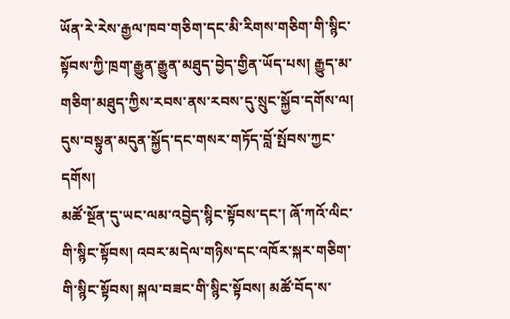ཡོན་རེ་རེས་རྒྱལ་ཁབ་གཅིག་དང་མི་རིགས་གཅིག་གི་སྙིང་སྟོབས་ཀྱི་ཁྲག་རྒྱུན་རྒྱུན་མཐུད་བྱེད་གྱིན་ཡོད་པས། རྒྱུད་མ་གཅིག་མཐུད་ཀྱིས་རབས་ནས་རབས་དུ་སྲུང་སྐྱོབ་དགོས་ལ། དུས་བསྟུན་མདུན་སྐྱོད་དང་གསར་གཏོད་བློ་སྤོབས་ཀྱང་དགོས།
མཚོ་སྔོན་དུ་ཡང་ལམ་འབྱེད་སྙིང་སྟོབས་དང་། ཞོ་ཀའོ་ལིང་གི་སྙིང་སྟོབས། འབར་མདེལ་གཉིས་དང་འཁོར་སྐར་གཅིག་གི་སྙིང་སྟོབས། སྐལ་བཟང་གི་སྙིང་སྟོབས། མཚོ་བོད་ས་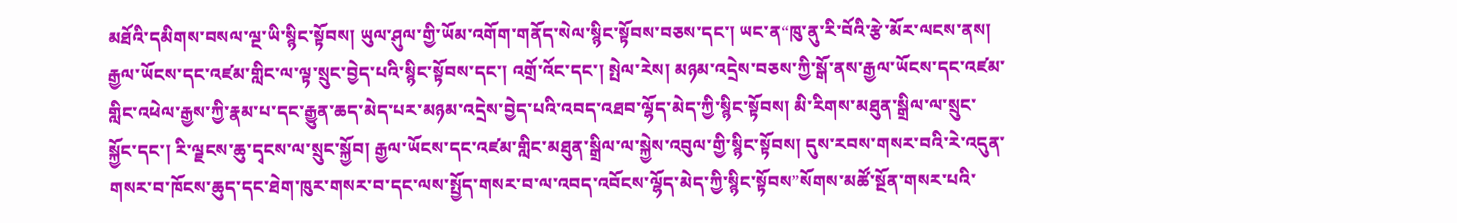མཐོའི་དམིགས་བསལ་ལྔ་ཡི་སྙིང་སྟོབས། ཡུལ་ཤུལ་གྱི་ཡོམ་འགོག་གནོད་སེལ་སྙིང་སྟོབས་བཅས་དང་། ཡང་ན“ཁུ་ནུ་རི་བོའི་རྩེ་མོར་ལངས་ནས། རྒྱལ་ཡོངས་དང་འཛམ་གླིང་ལ་ལྟ་སྲུང་བྱེད་པའི་སྙིང་སྟོབས་དང་། འགྲོ་འོང་དང་། སྤེལ་རེས། མཉམ་འདྲེས་བཅས་ཀྱི་སྒོ་ནས་རྒྱལ་ཡོངས་དང་འཛམ་གླིང་འཕེལ་རྒྱས་ཀྱི་རྣམ་པ་དང་རྒྱུན་ཆད་མེད་པར་མཉམ་འདྲེས་བྱེད་པའི་འབད་འཐབ་ལྷོད་མེད་ཀྱི་སྙིང་སྟོབས། མི་རིགས་མཐུན་སྒྲིལ་ལ་སྲུང་སྐྱོང་དང་། རི་ལྗངས་ཆུ་དྭངས་ལ་སྲུང་སྐྱོབ། རྒྱལ་ཡོངས་དང་འཛམ་གླིང་མཐུན་སྒྲིལ་ལ་སྐྱེས་འབུལ་གྱི་སྙིང་སྟོབས། དུས་རབས་གསར་བའི་རེ་འདུན་གསར་བ་ཁོངས་ཆུད་དང་ཐེག་ཁུར་གསར་བ་དང་ལས་སྤྱོད་གསར་བ་ལ་འབད་འབོངས་ལྷོད་མེད་ཀྱི་སྙིང་སྟོབས”སོགས་མཚོ་སྔོན་གསར་པའི་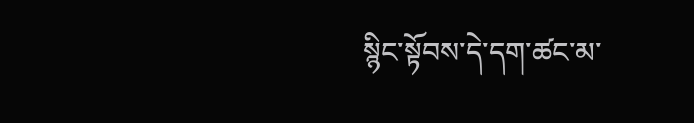སྙིང་སྟོབས་དེ་དག་ཚང་མ་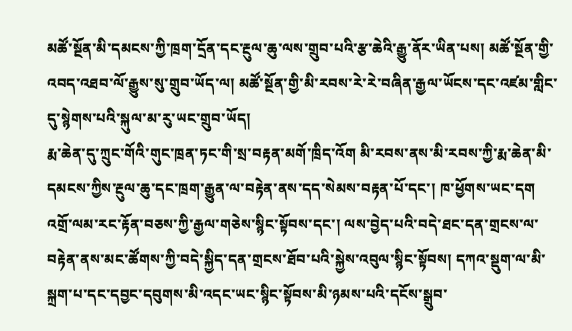མཚོ་སྔོན་མི་དམངས་ཀྱི་ཁྲག་དྲོན་དང་རྔུལ་ཆུ་ལས་གྲུབ་པའི་རྩ་ཆེའི་རྒྱུ་ནོར་ཡིན་པས། མཚོ་སྔོན་གྱི་འབད་འཐབ་ལོ་རྒྱུས་སུ་གྲུབ་ཡོད་ལ། མཚོ་སྔོན་གྱི་མི་རབས་རེ་རེ་བཞིན་རྒྱལ་ཡོངས་དང་འཛམ་གླིང་དུ་སྙེགས་པའི་སྐུལ་མ་རུ་ཡང་གྲུབ་ཡོད།
རྨ་ཆེན་དུ་ཀྲུང་གོའི་གུང་ཁྲན་ཏང་གི་སྲ་བརྟན་མགོ་ཁྲིད་འོག མི་རབས་ནས་མི་རབས་ཀྱི་རྨ་ཆེན་མི་དམངས་ཀྱིས་རྔུལ་ཆུ་དང་ཁྲག་རྒྱུན་ལ་བརྟེན་ནས་དད་སེམས་བརྟན་པོ་དང་། ཁ་ཕྱོགས་ཡང་དག འགྲོ་ལམ་རང་རྟོན་བཅས་ཀྱི་རྒྱལ་གཅེས་སྙིང་སྟོབས་དང་། ལས་བྱེད་པའི་བདེ་ཐང་དན་གྲངས་ལ་བརྟེན་ནས་མང་ཚོགས་ཀྱི་བདེ་སྐྱིད་དན་གྲངས་ཐོབ་པའི་སྐྱེས་འབུལ་སྙིང་སྟོབས། དཀའ་སྡུག་ལ་མི་སྐྲག་པ་དང་དབྱང་དབུགས་མི་འདང་ཡང་སྙིང་སྟོབས་མི་ཉམས་པའི་དངོས་སྒྲུབ་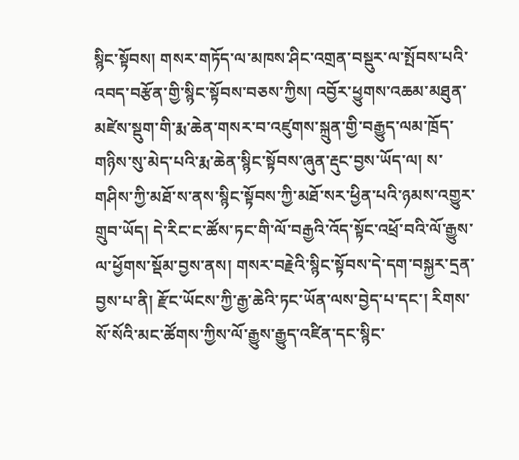སྙིང་སྟོབས། གསར་གཏོད་ལ་མཁས་ཤིང་འགྲན་བསྡུར་ལ་སྤོབས་པའི་འབད་བརྩོན་གྱི་སྙིང་སྟོབས་བཅས་ཀྱིས། འབྱོར་ཕྱུགས་འཆམ་མཐུན་མཛེས་སྡུག་གི་རྨ་ཆེན་གསར་བ་འཛུགས་སྐྲུན་གྱི་བརྒྱུད་ལམ་ཁྲོད་གཉིས་སུ་མེད་པའི་རྨ་ཆེན་སྙིང་སྟོབས་ཞུན་རྡུང་བྱས་ཡོད་ལ། ས་གཤིས་ཀྱི་མཐོ་ས་ནས་སྙིང་སྟོབས་ཀྱི་མཐོ་སར་ཕྱིན་པའི་ཉམས་འགྱུར་གྲུབ་ཡོད། དེ་རིང་ང་ཚོས་ཏང་གི་ལོ་བརྒྱའི་འོད་སྟོང་འཕྲོ་བའི་ལོ་རྒྱུས་ལ་ཕྱོགས་སྡོམ་བྱས་ནས། གསར་བརྗེའི་སྙིང་སྟོབས་དེ་དག་བསྐྱར་དྲན་བྱས་པ་ནི། རྫོང་ཡོངས་ཀྱི་རྒྱ་ཆེའི་ཏང་ཡོན་ལས་བྱེད་པ་དང་། རིགས་སོ་སོའི་མང་ཚོགས་ཀྱིས་ལོ་རྒྱུས་རྒྱུད་འཛིན་དང་སྙིང་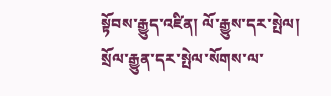སྟོབས་རྒྱུད་འཛིན། ལོ་རྒྱུས་དར་སྤེལ། སྲོལ་རྒྱུན་དར་སྤེལ་སོགས་ལ་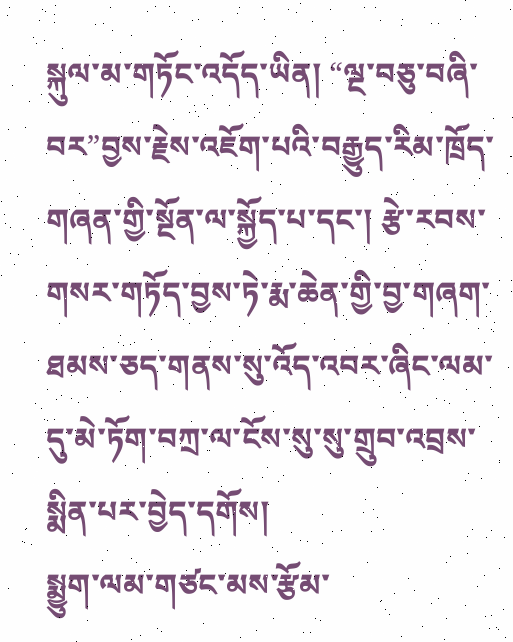སྐུལ་མ་གཏོང་འདོད་ཡིན། “ལྔ་བཅུ་བཞི་བར”བྱས་རྗེས་འཇོག་པའི་བརྒྱུད་རིམ་ཁྲོད་གཞན་གྱི་སྔོན་ལ་སྐྱོད་པ་དང་། རྩེ་རབས་གསར་གཏོད་བྱས་ཏེ་རྨ་ཆེན་གྱི་བྱ་གཞག་ཐམས་ཅད་གནས་སུ་འོད་འབར་ཞིང་ལམ་དུ་མེ་ཏོག་བཀྲ་ལ་ངོས་སུ་སུ་གྲུབ་འབྲས་སྨིན་པར་བྱེད་དགོས།
སྨྱུག་ལམ་གཙང་མས་རྩོམ་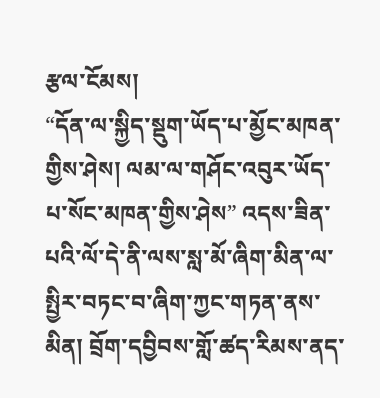རྩལ་ངོམས།
“དོན་ལ་སྐྱིད་སྡུག་ཡོད་པ་མྱོང་མཁན་གྱིས་ཤེས། ལམ་ལ་གཤོང་འབུར་ཡོད་པ་སོང་མཁན་གྱིས་ཤེས” འདས་ཟིན་པའི་ལོ་དེ་ནི་ལས་སླ་མོ་ཞིག་མིན་ལ་སྤྱིར་བཏང་བ་ཞིག་ཀྱང་གཏན་ནས་མིན། བྲོག་དབྱིབས་གློ་ཚད་རིམས་ནད་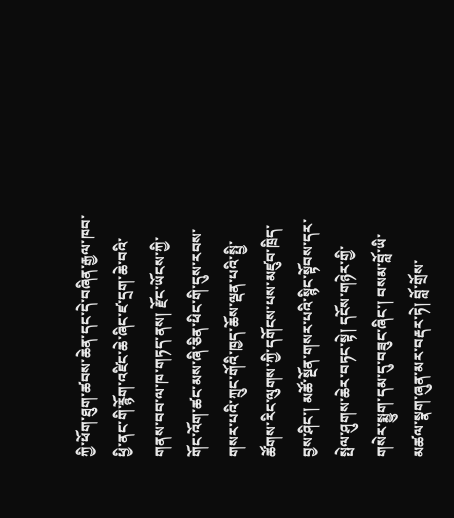ཀྱི་ཕོག་ཐུག་ཚབས་ཆེན་དང་དེ་བཞིན་རྒྱལ་ཁབ་ཕྱི་ནང་གི་རྙོག་འཛིང་ཆེ་ཞིང་ཛ་དྲག་ཆེ་བའི་གནས་བབ་ལ་ཁ་གཏད་ནས། རྫོང་ཡོངས་ཀྱི་གོང་འོག་ཚང་མས་ཞི་ཅིན་ཕིང་གི་དུས་རབས་གསར་པའི་ཀྲུང་གོའི་ཁྱད་ཆོས་ལྡན་པའི་སྤྱི་ཚོགས་རིང་ལུགས་ཀྱི་དགོངས་པས་མཛུབ་ཁྲིད་བྱས་ཤིང་། མཚོ་སྔོན་གསར་པའི་སྙིང་སྟོབས་དར་སྤེལ་ཤུགས་ཆེར་བཏང་སྟེ། དངོས་གཉེར་གྱི་གསེར་སྨྱུག་དམ་དུ་བཟུང་ཞིང་། བསམ་བློ་ཡི་མཚལ་སྣག་ཞུན་མར་བརྡར་ཏེ། བློ་གྲོས་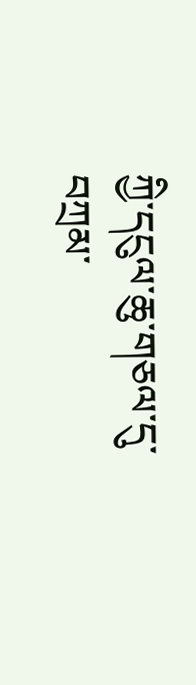ཀྱི་དངུལ་ཆུ་གཅལ་དུ་བཀྲམ་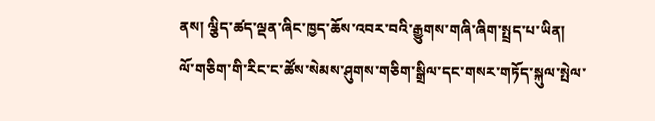ནས། ལྕིད་ཚད་ལྡན་ཞིང་ཁྱད་ཆོས་འབར་བའི་རྒྱུགས་གཞི་ཞིག་སྤྲད་པ་ཡིན།
ལོ་གཅིག་གི་རིང་ང་ཚོས་སེམས་ཤུགས་གཅིག་སྒྲིལ་དང་གསར་གཏོད་སྐུལ་སྤེལ་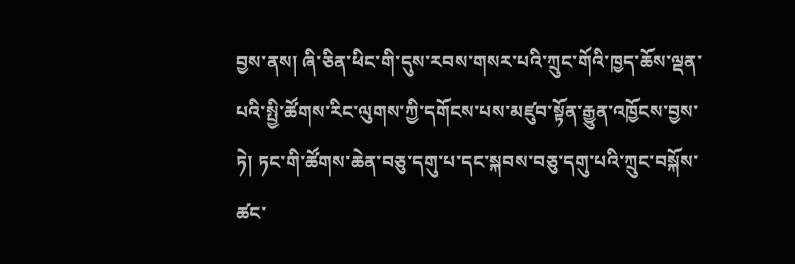བྱས་ནས། ཞི་ཅིན་ཕིང་གི་དུས་རབས་གསར་པའི་ཀྲུང་གོའི་ཁྱད་ཆོས་ལྡན་པའི་སྤྱི་ཚོགས་རིང་ལུགས་ཀྱི་དགོངས་པས་མཛུབ་སྟོན་རྒྱུན་འཁྱོངས་བྱས་ཏེ། ཏང་གི་ཚོགས་ཆེན་བཅུ་དགུ་པ་དང་སྐབས་བཅུ་དགུ་པའི་ཀྲུང་བསྐོས་ཚང་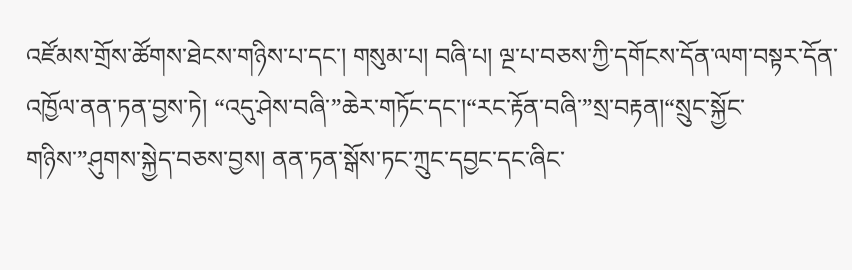འཛོམས་གྲོས་ཚོགས་ཐེངས་གཉིས་པ་དང་། གསུམ་པ། བཞི་པ། ལྔ་པ་བཅས་ཀྱི་དགོངས་དོན་ལག་བསྟར་དོན་འཁྱོལ་ནན་ཏན་བྱས་ཏེ། “འདུ་ཤེས་བཞི་”ཆེར་གཏོང་དང་།“རང་རྟོན་བཞི་”སྲ་བརྟན།“སྲུང་སྐྱོང་གཉིས་”ཤུགས་སྐྱེད་བཅས་བྱས། ནན་ཏན་སྒོས་ཏང་ཀྲུང་དབྱང་དང་ཞིང་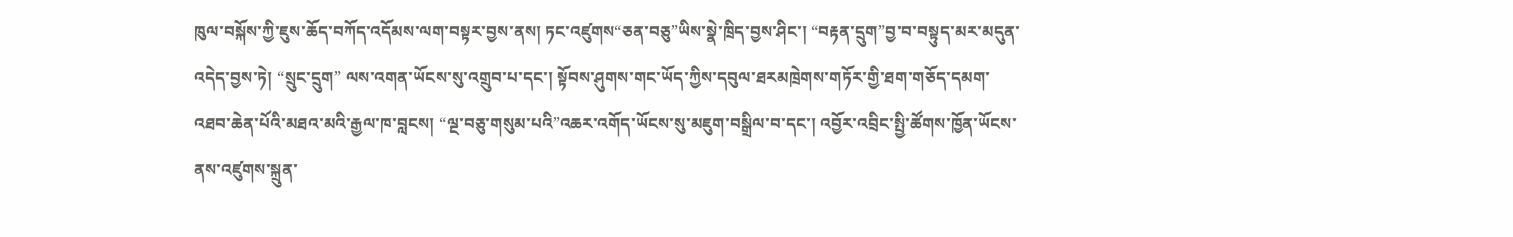ཁུལ་བསྐོས་ཀྱི་ཇུས་ཆོད་བཀོད་འདོམས་ལག་བསྟར་བྱས་ནས། ཏང་འཛུགས“ཅན་བཅུ”ཡིས་སྣེ་ཁྲིད་བྱས་ཤིང་། “བརྟན་དྲུག”བྱ་བ་བསྟུད་མར་མདུན་འདེད་བྱས་ཏེ། “སྲུང་དྲུག” ལས་འགན་ཡོངས་སུ་འགྲུབ་པ་དང་། སྟོབས་ཤུགས་གང་ཡོད་ཀྱིས་དབུལ་ཐརམཁྲེགས་གཏོར་གྱི་ཐག་གཅོད་དམག་འཐབ་ཆེན་པོའི་མཐའ་མའི་རྒྱལ་ཁ་བླངས། “ལྔ་བཅུ་གསུམ་པའི”འཆར་འགོད་ཡོངས་སུ་མཇུག་བསྒྲིལ་བ་དང་། འབྱོར་འབྲིང་སྤྱི་ཚོགས་ཁྱོན་ཡོངས་ནས་འཛུགས་སྐྲུན་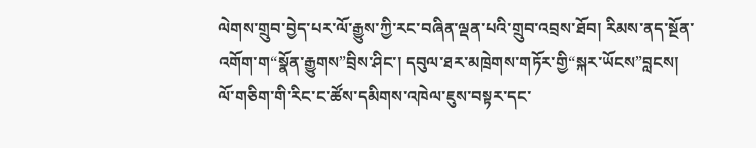ལེགས་གྲུབ་བྱེད་པར་ལོ་རྒྱུས་ཀྱི་རང་བཞིན་ལྡན་པའི་གྲུབ་འབྲས་ཐོབ། རིམས་ནད་སྔོན་འགོག་ག“སྣོན་རྒྱུགས”བྲིས་ཤིང་། དབུལ་ཐར་མཁྲེགས་གཏོར་གྱི“སྐར་ཡོངས”བླངས།
ལོ་གཅིག་གི་རིང་ང་ཚོས་དམིགས་འཁེལ་ཇུས་བསྟར་དང་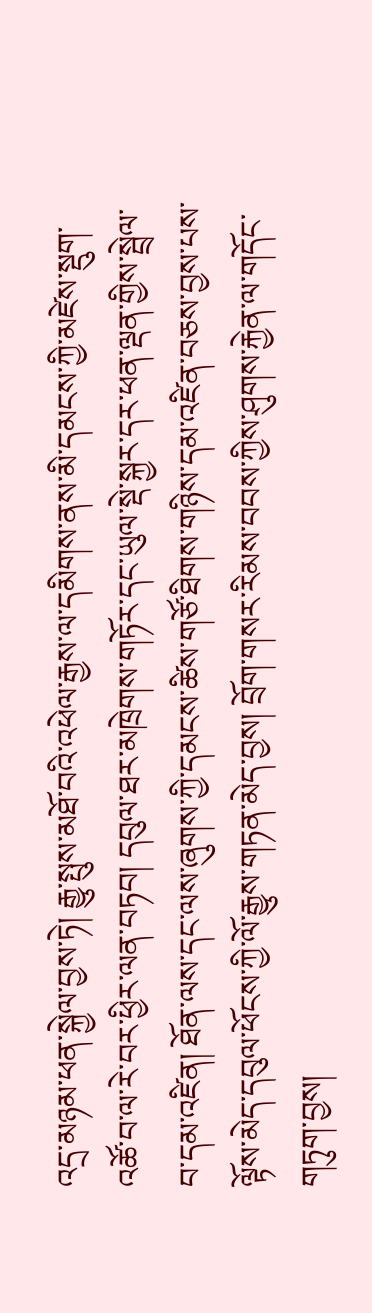འདྲ་མཉམ་ཕན་སྐྱེལ་བྱས་ཏེ། རྒྱུ་སྤུས་མཐོ་བའི་འཕེལ་རྒྱས་ལ་དམིགས་ནས་མི་དམངས་ཀྱི་མཛེས་སྡུག་འཚོ་བ་ལ་རེ་བར་ཕྱིར་ལན་བཏབ། དབུལ་ཐར་མཁྲེགས་གཏོར་དང་ཡུལ་སྡེ་སྐྱར་དར་ཕན་ལྡན་གྱིས་སྦྲེལ་བ་དམ་འཛིན། ཐོན་ལས་དང་ལས་ཞུགས་ཀྱི་དམངས་ཚིས་གཙོ་ཐིགས་གཉིས་དམ་འཛིན་བཅས་བྱས་པས་ལྟོས་མེད་དབུལ་ཕོངས་ཀྱི་ལོ་རྒྱུས་གཏན་མེད་བྱས། བྲོག་གསར་རིམས་བབས་ཀྱིས་ཤུགས་རྐྱེན་ལ་གདོང་གཏུག་བྱས།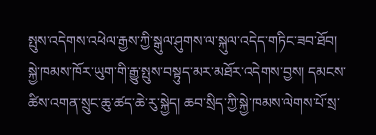སྤུས་འདེགས་འཕེལ་རྒྱས་ཀྱི་སྒུལ་ཤུགས་ལ་སྐུལ་འདེད་གཏིང་ཟབ་ཐོབ། སྐྱེ་ཁམས་ཁོར་ཡུག་གི་རྒྱུ་སྤུས་བསྟུད་མར་མཐོར་འདེགས་བྱས། དམངས་ཚིས་འགན་སྲུང་ཆུ་ཚད་ཆེ་རུ་སྐྱེད། ཆབ་སྲིད་ཀྱི་སྐྱེ་ཁམས་ལེགས་པོ་སྲ་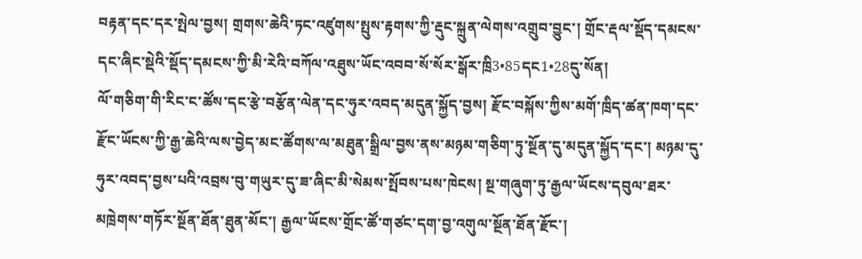བརྟན་དང་དར་སྤེལ་བྱས། གྲགས་ཆེའི་ཏང་འཛུགས་སྤུས་རྟགས་ཀྱི་རྡུང་སྐྲུན་ལེགས་འགྲུབ་བྱུང་། གྲོང་རྡལ་སྡོད་དམངས་དང་ཞིང་སྡེའི་སྡོད་དམངས་ཀྱི་མི་རེའི་བཀོལ་འཐུས་ཡོང་འབབ་སོ་སོར་སྒོར་ཁྲི3•85དང1•28དུ་སོན།
ལོ་གཅིག་གི་རིང་ང་ཚོས་དང་རྩེ་བརྩོན་ལེན་དང་ཧུར་འབད་མདུན་སྐྱོད་བྱས། རྫོང་བསྐོས་ཀྱིས་མགོ་ཁྲིད་ཚན་ཁག་དང་རྫོང་ཡོངས་ཀྱི་རྒྱ་ཆེའི་ལས་བྱེད་མང་ཚོགས་ལ་མཐུན་སྒྲིལ་བྱས་ནས་མཉམ་གཅིག་ཏུ་སྔོན་དུ་མདུན་སྐྱོད་དང་། མཉམ་དུ་ཧུར་འབད་བྱས་པའི་འབྲས་བུ་གཡུར་དུ་ཟ་ཞིང་མི་སེམས་སྤོབས་པས་ཁེངས། སྔ་གཞུག་ཏུ་རྒྱལ་ཡོངས་དབུལ་ཐར་མཁྲེགས་གཏོར་སྔོན་ཐོན་ཐུན་མོང་། རྒྱལ་ཡོངས་གྲོང་ཚོ་གཙང་དག་བྱ་འགུལ་སྔོན་ཐོན་རྫོང་།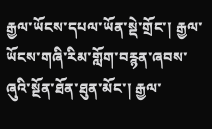རྒྱལ་ཡོངས་དཔལ་ཡོན་སྡེ་གྲོང་། རྒྱལ་ཡོངས་གཞི་རིམ་གློག་བརྙན་ཞབས་ཞུའི་སྔོན་ཐོན་ཐུན་མོང་། རྒྱལ་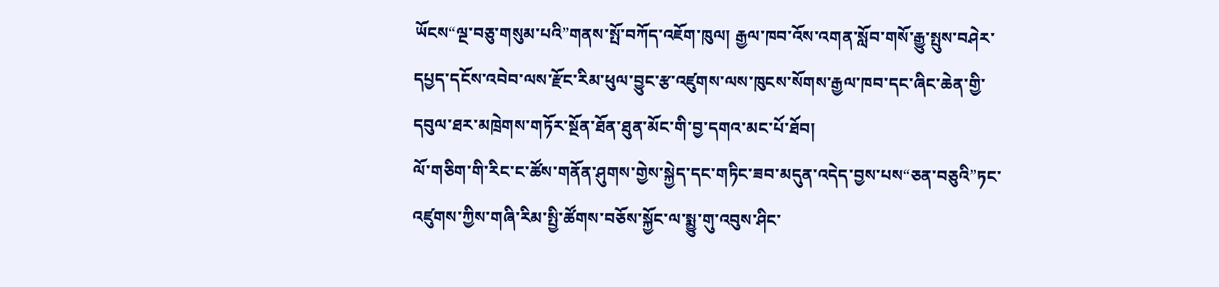ཡོངས“ལྔ་བཅུ་གསུམ་པའི”གནས་སྤོ་བཀོད་འཇོག་ཁུལ། རྒྱལ་ཁབ་འོས་འགན་སློབ་གསོ་རྒྱུ་སྤུས་བཤེར་དཔྱད་དངོས་འབེབ་ལས་རྫོང་རིམ་ཕུལ་བྱུང་རྩ་འཛུགས་ལས་ཁུངས་སོགས་རྒྱལ་ཁབ་དང་ཞིང་ཆེན་གྱི་དབུལ་ཐར་མཁྲེགས་གཏོར་སྔོན་ཐོན་ཐུན་མོང་གི་བྱ་དགའ་མང་པོ་ཐོབ།
ལོ་གཅིག་གི་རིང་ང་ཚོས་གནོན་ཤུགས་གྱེས་སྐྱེད་དང་གཏིང་ཟབ་མདུན་འདེད་བྱས་པས“ཅན་བཅུའི”ཏང་འཛུགས་ཀྱིས་གཞི་རིམ་སྤྱི་ཚོགས་བཅོས་སྐྱོང་ལ་སྨྱུ་གུ་འབུས་ཤིང་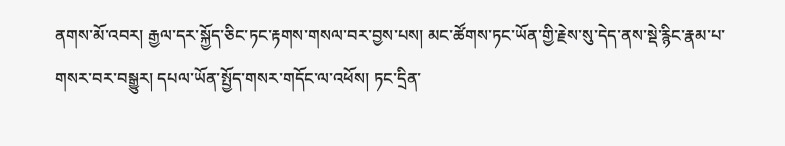ནགས་མོ་འབར། རྒྱལ་དར་སྐྱོད་ཅིང་ཏང་རྟགས་གསལ་བར་བྱས་པས། མང་ཚོགས་ཏང་ཡོན་གྱི་རྗེས་སུ་དེད་ནས་སྡེ་རྙིང་རྣམ་པ་གསར་བར་བསྒྱུར། དཔལ་ཡོན་སྤྱོད་གསར་གདོང་ལ་འཕོས། ཏང་དྲིན་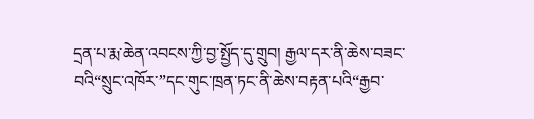དྲན་པ་རྨ་ཆེན་འབངས་ཀྱི་བྱ་སྤྱོད་དུ་གྲུབ། རྒྱལ་དར་ནི་ཆེས་བཟང་བའི“སྲུང་འཁོར་”དང་གུང་ཁྲན་ཏང་ནི་ཆེས་བརྟན་པའི“རྒྱབ་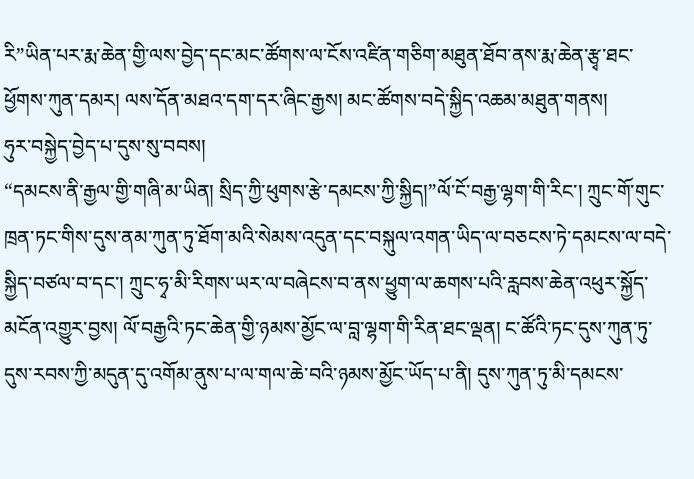རི”ཡིན་པར་རྨ་ཆེན་གྱི་ལས་བྱེད་དང་མང་ཚོགས་ལ་ངོས་འཛིན་གཅིག་མཐུན་ཐོབ་ནས་རྨ་ཆེན་རྩྭ་ཐང་ཕྱོགས་ཀུན་དམར། ལས་དོན་མཐའ་དག་དར་ཞིང་རྒྱས། མང་ཚོགས་བདེ་སྐྱིད་འཆམ་མཐུན་གནས།
ཧུར་བསྐྱེད་བྱེད་པ་དུས་སུ་བབས།
“དམངས་ནི་རྒྱལ་གྱི་གཞི་མ་ཡིན། སྲིད་ཀྱི་ཕུགས་རྩེ་དམངས་ཀྱི་སྐྱིད།”ལོ་ངོ་བརྒྱ་ལྷག་གི་རིང་། ཀྲུང་གོ་གུང་ཁྲན་ཏང་གིས་དུས་ནམ་ཀུན་ཏུ་ཐོག་མའི་སེམས་འདུན་དང་བསྐུལ་འགན་ཡིད་ལ་བཅངས་ཏེ་དམངས་ལ་བདེ་སྐྱིད་བཙལ་བ་དང་། ཀྲུང་ཧྭ་མི་རིགས་ཡར་ལ་བཞེངས་བ་ནས་ཕྱུག་ལ་ཆགས་པའི་རླབས་ཆེན་འཕུར་སྐྱོད་མངོན་འགྱུར་བྱས། ལོ་བརྒྱའི་ཏང་ཆེན་གྱི་ཉམས་མྱོང་ལ་བླ་ལྷག་གི་རིན་ཐང་ལྡན། ང་ཚོའི་ཏང་དུས་ཀུན་ཏུ་དུས་རབས་ཀྱི་མདུན་དུ་འགོམ་ནུས་པ་ལ་གལ་ཆེ་བའི་ཉམས་མྱོང་ཡོད་པ་ནི། དུས་ཀུན་ཏུ་མི་དམངས་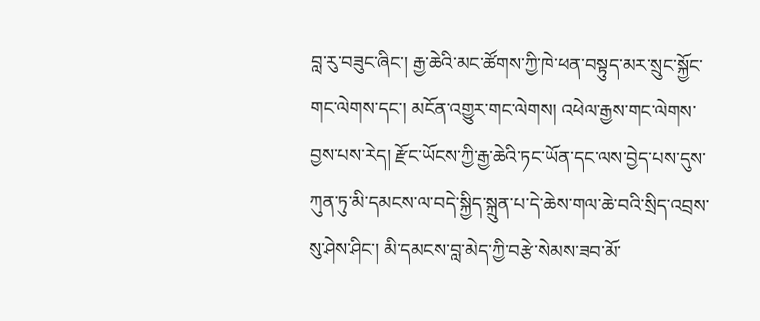བླ་རུ་བཟུང་ཞིང་། རྒྱ་ཆེའི་མང་ཚོགས་ཀྱི་ཁེ་ཕན་བསྟུད་མར་སྲུང་སྐྱོང་གང་ལེགས་དང་། མངོན་འགྱུར་གང་ལེགས། འཕེལ་རྒྱས་གང་ལེགས་བྱས་པས་རེད། རྫོང་ཡོངས་ཀྱི་རྒྱ་ཆེའི་ཏང་ཡོན་དང་ལས་བྱེད་པས་དུས་ཀུན་ཏུ་མི་དམངས་ལ་བདེ་སྐྱིད་སྐྲུན་པ་དེ་ཆེས་གལ་ཆེ་བའི་སྲིད་འབྲས་སུ་ཤེས་ཤིང་། མི་དམངས་བླ་མེད་ཀྱི་བརྩེ་སེམས་ཟབ་མོ་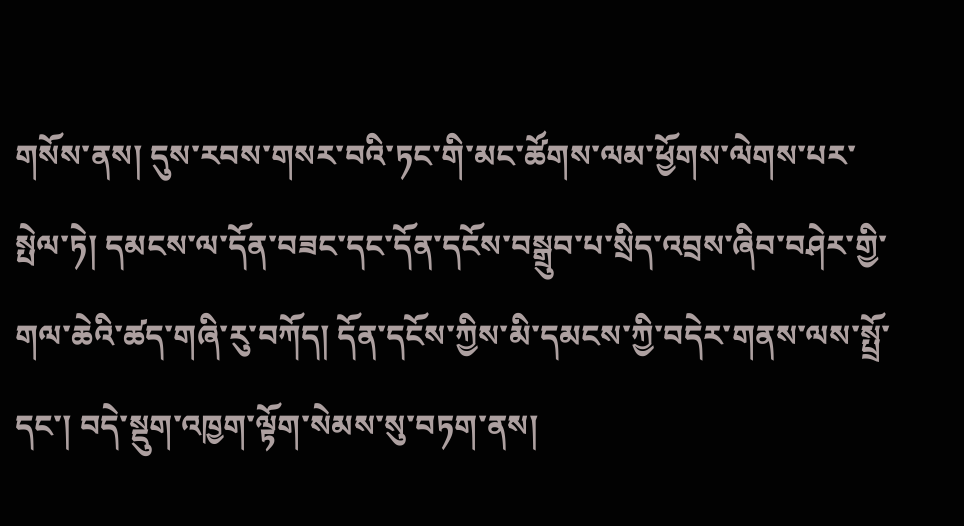གསོས་ནས། དུས་རབས་གསར་བའི་ཏང་གི་མང་ཚོགས་ལམ་ཕྱོགས་ལེགས་པར་སྤེལ་ཏེ། དམངས་ལ་དོན་བཟང་དང་དོན་དངོས་བསྒྲུབ་པ་སྲིད་འབྲས་ཞིབ་བཤེར་གྱི་གལ་ཆེའི་ཚད་གཞི་རུ་བཀོད། དོན་དངོས་ཀྱིས་མི་དམངས་ཀྱི་བདེར་གནས་ལས་སྤྲོ་དང་། བདེ་སྡུག་འཁྱག་ལྟོག་སེམས་སུ་བཏག་ནས།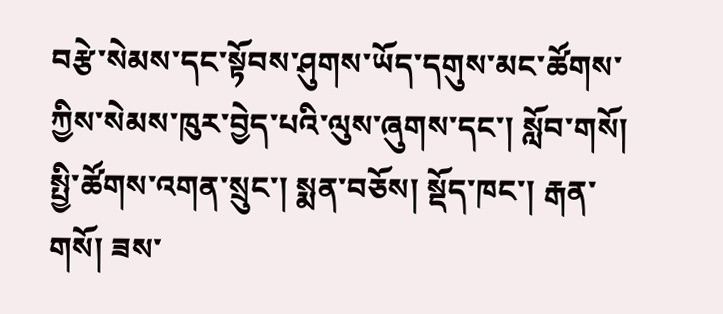བརྩེ་སེམས་དང་སྟོབས་ཤུགས་ཡོད་དགུས་མང་ཚོགས་ཀྱིས་སེམས་ཁུར་བྱེད་པའི་ལུས་ཞུགས་དང་། སློབ་གསོ། སྤྱི་ཚོགས་འགན་སྲུང་། སྨན་བཅོས། སྡོད་ཁང་། རྒན་གསོ། ཟས་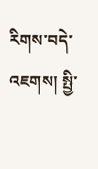རིགས་བདེ་འཇགས། སྤྱི་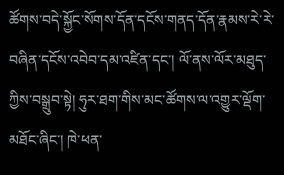ཚོགས་བདེ་སྐྱོང་སོགས་དོན་དངོས་གནད་དོན་རྣམས་རེ་རེ་བཞིན་དངོས་འབེབ་དམ་འཛིན་དང་། ལོ་ནས་ལོར་མཐུད་ཀྱིས་བསྒྲུབ་སྟེ། ཧུར་ཐག་གིས་མང་ཚོགས་ལ་འགྱུར་ལྡོག་མཐོང་ཞིང་། ཁེ་ཕན་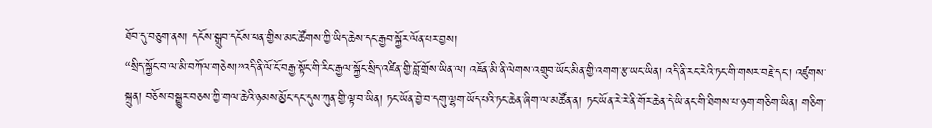ཐོབ་དུ་བཅུག་ནས། དངོས་སྒྲུབ་དངོས་ཕན་གྱིས་མང་ཚོགས་ཀྱི་ཡིད་ཆེས་དང་རྒྱབ་སྐྱོར་ལོན་པར་བྱས།
“སྲིད་སྐྱོང་བ་ལ་མི་བཀོལ་གཅེས།”འདི་ནི་ལོ་ངོ་བརྒྱ་སྟོང་གི་རིང་རྒྱལ་སྐྱོང་སྲིད་འཛིན་གྱི་བློ་གྲོས་ཡིན་ལ། འཇོན་མི་ནི་ལེགས་འགྲུབ་ཡོང་མིན་གྱི་འགག་རྩ་ཡང་ཡིན། འདི་ནི་རང་རེའི་ཏང་གི་གསར་བརྗེ་དང་། འཛུགས་སྐྲུན། བཅོས་བསྒྱུར་བཅས་ཀྱི་གལ་ཆེའི་ཉམས་མྱོང་དང་དུས་ཀུན་གྱི་ལྟ་བ་ཡིན། ཏང་ཡོན་བྱེ་བ་དགུ་ལྷག་ཡོད་པའི་ཏང་ཆེན་ཞིག་ལ་མཚོན་ན། ཏང་ཡོན་རེ་རེ་ནི་གོར་ཆེན་དེ་ཡི་ནང་གི་ཐིགས་པ་ཉག་གཅིག་ཡིན། གཅིག་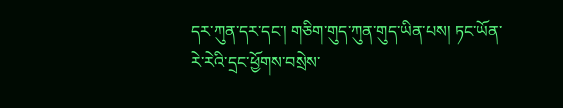དར་ཀུན་དར་དང་། གཅིག་གུད་ཀུན་གུད་ཡིན་པས། ཏང་ཡོན་རེ་རེའི་དྲང་ཕྱོགས་བསྲེས་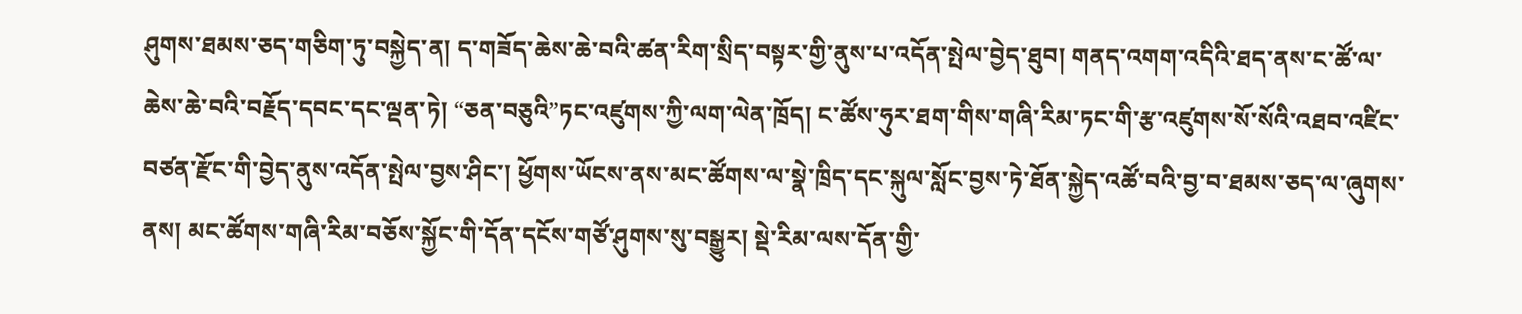ཤུགས་ཐམས་ཅད་གཅིག་ཏུ་བསྐྱེད་ན། ད་གཟོད་ཆེས་ཆེ་བའི་ཚན་རིག་སྲིད་བསྟར་གྱི་ནུས་པ་འདོན་སྤེལ་བྱེད་ཐུབ། གནད་འགག་འདིའི་ཐད་ནས་ང་ཚོ་ལ་ཆེས་ཆེ་བའི་བརྗོད་དབང་དང་ལྡན་ཏེ། “ཅན་བཅུའི”ཏང་འཛུགས་ཀྱི་ལག་ལེན་ཁྲོད། ང་ཚོས་ཧུར་ཐག་གིས་གཞི་རིམ་ཏང་གི་རྩ་འཛུགས་སོ་སོའི་འཐབ་འཛིང་བཙན་རྫོང་གི་བྱེད་ནུས་འདོན་སྤེལ་བྱས་ཤིང་། ཕྱོགས་ཡོངས་ནས་མང་ཚོགས་ལ་སྣེ་ཁྲིད་དང་སྐུལ་སློང་བྱས་ཏེ་ཐོན་སྐྱེད་འཚོ་བའི་བྱ་བ་ཐམས་ཅད་ལ་ཞུགས་ནས། མང་ཚོགས་གཞི་རིམ་བཅོས་སྐྱོང་གི་དོན་དངོས་གཙོ་ཤུགས་སུ་བསྒྱུར། སྡེ་རིམ་ལས་དོན་གྱི་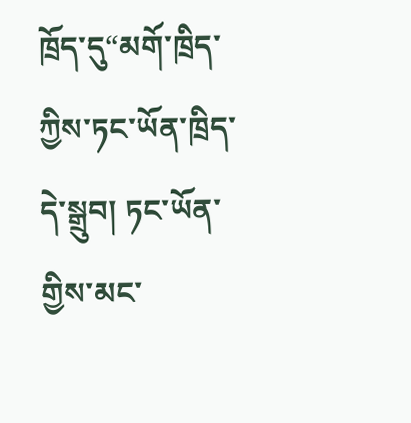ཁྲོད་དུ“མགོ་ཁྲིད་ཀྱིས་ཏང་ཡོན་ཁྲིད་དེ་སྒྲུབ། ཏང་ཡོན་གྱིས་མང་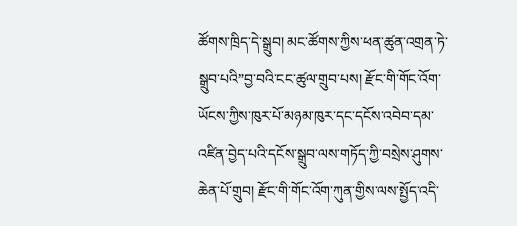ཚོགས་ཁྲིད་དེ་སྒྲུབ། མང་ཚོགས་ཀྱིས་ཕན་ཚུན་འགྲན་ཏེ་སྒྲུབ་པའི”བྱ་བའི་ངང་ཚུལ་གྲུབ་པས། རྫོང་གི་གོང་འོག་ཡོངས་ཀྱིས་ཁུར་པོ་མཉམ་ཁུར་དང་དངོས་འབེབ་དམ་འཛིན་བྱེད་པའི་དངོས་སྒྲུབ་ལས་གཏོད་ཀྱི་བསྲེས་ཤུགས་ཆེན་པོ་གྲུབ། རྫོང་གི་གོང་འོག་ཀུན་གྱིས་ལས་སྤྱོད་འདི་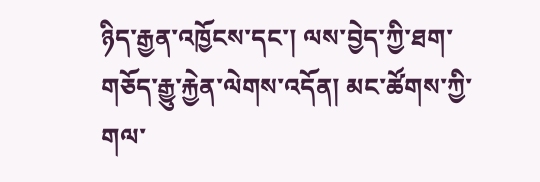ཉིད་རྒྱན་འཁྱོངས་དང་། ལས་བྱེད་ཀྱི་ཐག་གཅོད་རྒྱུ་རྐྱེན་ལེགས་འདོན། མང་ཚོགས་ཀྱི་གལ་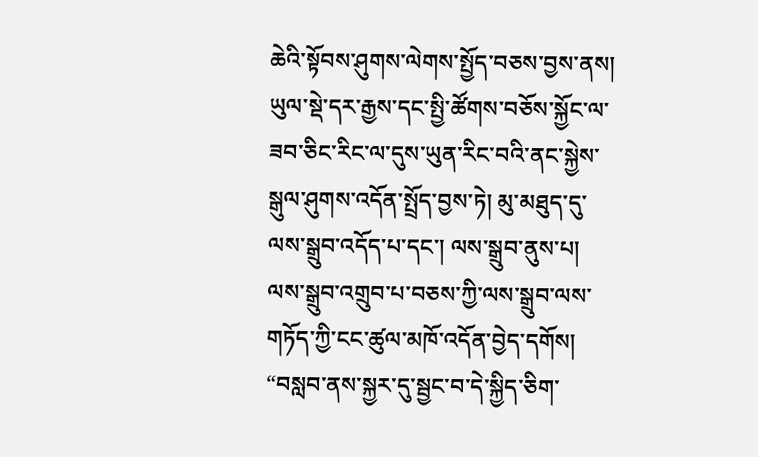ཆེའི་སྟོབས་ཤུགས་ལེགས་སྤྱོད་བཅས་བྱས་ནས། ཡུལ་སྡེ་དར་རྒྱས་དང་སྤྱི་ཚོགས་བཅོས་སྐྱོང་ལ་ཟབ་ཅིང་རིང་ལ་དུས་ཡུན་རིང་བའི་ནང་སྐྱེས་སྒུལ་ཤུགས་འདོན་སྤྲོད་བྱས་ཏེ། མུ་མཐུད་དུ་ལས་སྒྲུབ་འདོད་པ་དང་། ལས་སྒྲུབ་ནུས་པ། ལས་སྒྲུབ་འགྲུབ་པ་བཅས་ཀྱི་ལས་སྒྲུབ་ལས་གཏོད་ཀྱི་ངང་ཚུལ་མཁོ་འདོན་བྱེད་དགོས།
“བསླབ་ནས་སྐྱར་དུ་སྦྱང་བ་དེ་སྐྱིད་ཅིག་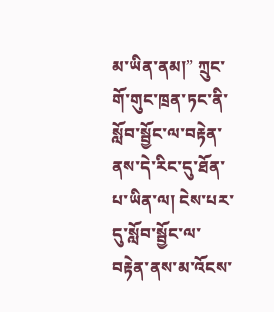མ་ཡིན་ནམ།” ཀྲུང་གོ་གུང་ཁྲན་ཏང་ནི་སློབ་སྦྱོང་ལ་བརྟེན་ནས་དེ་རིང་དུ་ཐོན་པ་ཡིན་ལ། ངེས་པར་དུ་སློབ་སྦྱོང་ལ་བརྟེན་ནས་མ་འོངས་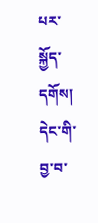པར་སྐྱོད་དགོས། དེང་གི་བྱ་བ་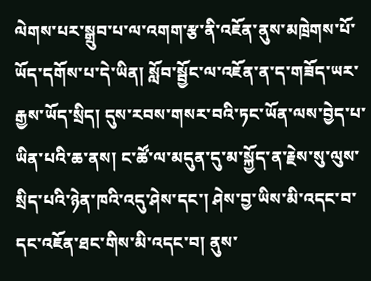ལེགས་པར་སྒྲུབ་པ་ལ་འགག་རྩ་ནི་འཇོན་ནུས་མཁྲེགས་པོ་ཡོད་དགོས་པ་དེ་ཡིན། སློབ་སྦྱོང་ལ་འཇོན་ན་ད་གཟོད་ཡར་རྒྱས་ཡོད་སྲིད། དུས་རབས་གསར་བའི་ཏང་ཡོན་ལས་བྱེད་པ་ཡིན་པའི་ཆ་ནས། ང་ཚོ་ལ་མདུན་དུ་མ་སྐྱོད་ན་རྗེས་སུ་ལུས་སྲིད་པའི་ཉེན་ཁའི་འདུ་ཤེས་དང་། ཤེས་བྱ་ཡིས་མི་འདང་བ་དང་འཇོན་ཐང་གིས་མི་འདང་བ། ནུས་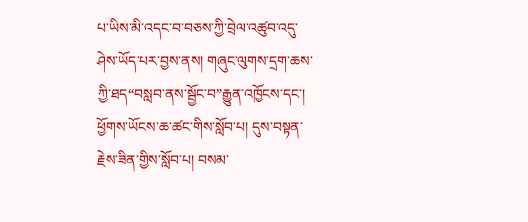པ་ཡིས་མི་འདང་བ་བཅས་ཀྱི་བྲེལ་འཚུབ་འདུ་ཤེས་ཡོད་པར་བྱས་ནས། གཞུང་ལུགས་དྲག་ཆས་ཀྱི་ཐད“བསླབ་ནས་སྦྱོང་བ”རྒྱུན་འཁྱོངས་དང་། ཕྱོགས་ཡོངས་ཆ་ཚང་གིས་སློབ་པ། དུས་བསྟན་རྗེས་ཟིན་གྱིས་སློབ་པ། བསམ་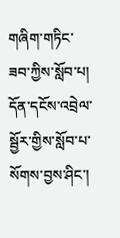གཞིག་གཏིང་ཟབ་ཀྱིས་སློབ་པ། དོན་དངོས་འབྲེལ་སྦྱོར་གྱིས་སློབ་པ་སོགས་བྱས་ཤིང་།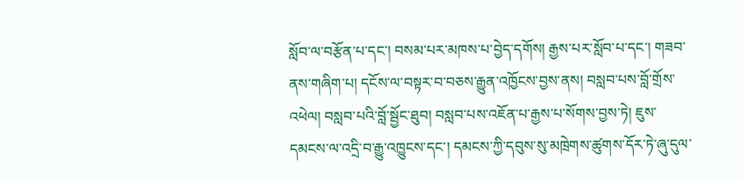སློབ་ལ་བརྩོན་པ་དང་། བསམ་པར་མཁས་པ་བྱེད་དགོས། རྒྱས་པར་སློབ་པ་དང་། གཟབ་ནས་གཞིག་པ། དངོས་ལ་བསྟར་བ་བཅས་རྒྱུན་འཁྱོངས་བྱས་ནས། བསླབ་པས་བློ་གྲོས་འཕེལ། བསླབ་པའི་བློ་སྦྱོང་ཐུབ། བསླབ་པས་འཇོན་པ་རྒྱས་པ་སོགས་བྱས་ཏེ། ཇུས་དམངས་ལ་འདྲི་བ་རྒྱུ་འཁྱུངས་དང་། དམངས་ཀྱི་དབུས་སུ་མཁྲེགས་ཚུགས་དོར་ཏེ་ཞུ་དུལ་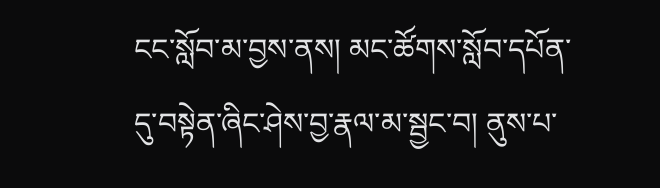ངང་སློབ་མ་བྱས་ནས། མང་ཚོགས་སློབ་དཔོན་དུ་བསྟེན་ཞིང་ཤེས་བྱ་རྣལ་མ་སྦྱང་བ། ནུས་པ་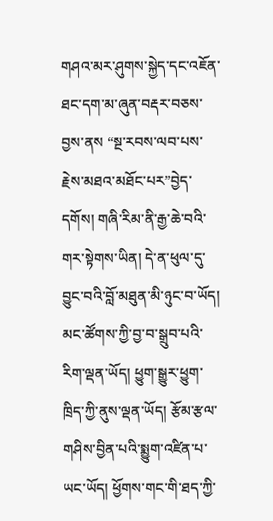གཤའ་མར་ཤུགས་སྐྱེད་དང་འཇོན་ཐང་དག་མ་ཞུན་བརྡར་བཅས་བྱས་ནས “སྔ་རབས་ལབ་པས་རྗེས་མཐའ་མཐོང་པར”བྱེད་དགོས། གཞི་རིམ་ནི་རྒྱ་ཆེ་བའི་གར་སྟེགས་ཡིན། དེ་ན་ཕུལ་དུ་བྱུང་བའི་བློ་མཐུན་མི་ཉུང་བ་ཡོད། མང་ཚོགས་ཀྱི་བྱ་བ་སྒྲུབ་པའི་རིག་ལྡན་ཡོད། ཕྱུག་སྒྱུར་ཕྱུག་ཁྲིད་ཀྱི་ནུས་ལྡན་ཡོད། རྩོམ་རྩལ་གཤིས་བྱིན་པའི་སྨྱུག་འཛིན་པ་ཡང་ཡོད། ཕྱོགས་གང་གི་ཐད་ཀྱི་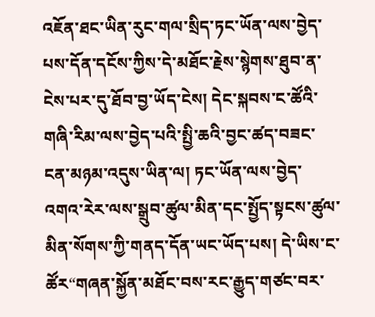འཇོན་ཐང་ཡིན་རུང་གལ་སྲིད་ཏང་ཡོན་ལས་བྱེད་པས་དོན་དངོས་ཀྱིས་དེ་མཐོང་རྗེས་སྙེགས་ཐུབ་ན་ངེས་པར་དུ་ཐོབ་བྱ་ཡོད་ངེས། དེང་སྐབས་ང་ཚོའི་གཞི་རིམ་ལས་བྱེད་པའི་སྤྱི་ཆའི་བྱང་ཚད་བཟང་ངན་མཉམ་འདུས་ཡིན་ལ། ཏང་ཡོན་ལས་བྱེད་འགའ་རེར་ལས་སྒྲུབ་ཚུལ་མིན་དང་སྤྱོད་སྟངས་ཚུལ་མིན་སོགས་ཀྱི་གནད་དོན་ཡང་ཡོད་པས། དེ་ཡིས་ང་ཚོར“གཞན་སྐྱོན་མཐོང་བས་རང་རྒྱུད་གཙང་བར་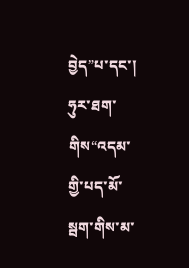བྱེད”པ་དང་། ཧུར་ཐག་གིས“འདམ་གྱི་པད་མོ་སྦག་གིས་མ་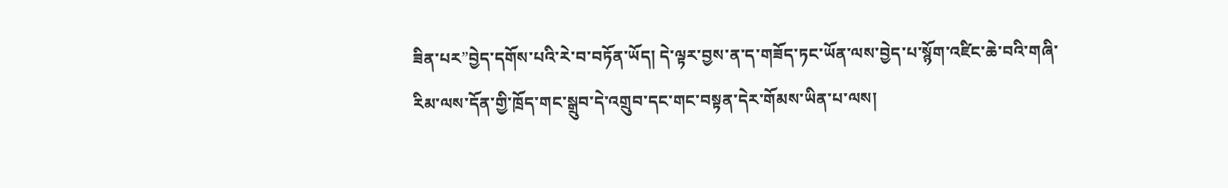ཟིན་པར”བྱེད་དགོས་པའི་རེ་བ་བཏོན་ཡོད། དེ་ལྟར་བྱས་ན་ད་གཟོད་ཏང་ཡོན་ལས་བྱེད་པ་སྙོག་འཛིང་ཆེ་བའི་གཞི་རིམ་ལས་དོན་གྱི་ཁྲོད་གང་སྒྲུབ་དེ་འགྲུབ་དང་གང་བསྟན་དེར་གོམས་ཡིན་པ་ལས།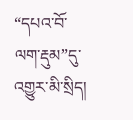“དཔའ་བོ་ལག་རྡུམ”དུ་འགྱུར་མི་སྲིད།